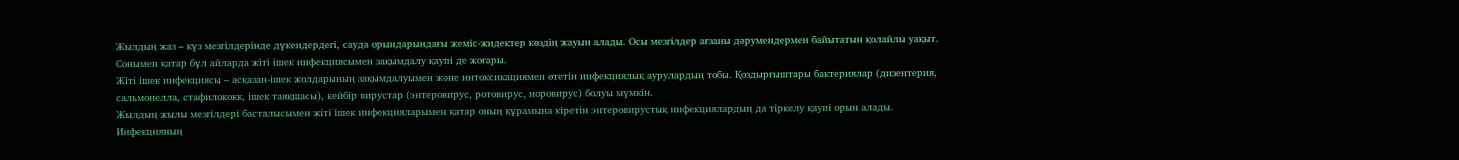Жылдың жаз – күз мезгілдерінде дүкендердегі, сауда орындарындағы жеміс-жидектер көздің жауын алады. Осы мезгілдер ағзаны дәрумендермен байытатын қолайлы уақыт. Сонымен қатар бұл айларда жіті ішек инфекциясымен зақымдалу қаупі де жоғары.
Жіті ішек инфекциясы – асқазан-ішек жолдарының зақымдалуымен және интоксикациямен өтетін инфекциялық аурулардың тобы. Қоздырғыштары бактериялар (дизентерия, сальмонелла, стафилококк, ішек таяқшасы), кейбір вирустар (энтеровирус, ротовирус, норовирус) болуы мүмкін.
Жылдың жылы мезгілдері басталысымен жіті ішек инфекцияларымен қатар оның құрамына кіретін энтеровирустық инфекциялардың да тіркелу қаупі орын алады. Инфекцияның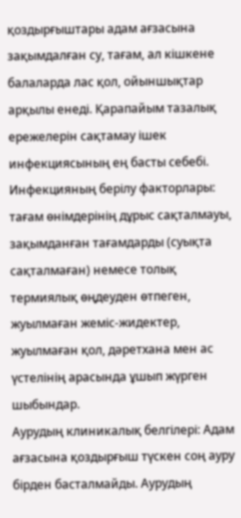қоздырғыштары адам ағзасына зақымдалған су, тағам, ал кішкене балаларда лас қол, ойыншықтар арқылы енеді. Қарапайым тазалық ережелерін сақтамау ішек инфекциясының ең басты себебі.
Инфекцияның берілу факторлары: тағам өнімдерінің дұрыс сақталмауы, зақымданған тағамдарды (суықта сақталмаған) немесе толық термиялық өңдеуден өтпеген, жуылмаған жеміс-жидектер, жуылмаған қол, дәретхана мен ас үстелінің арасында ұшып жүрген шыбындар.
Аурудың клиникалық белгілері: Адам ағзасына қоздырғыш түскен соң ауру бірден басталмайды. Аурудың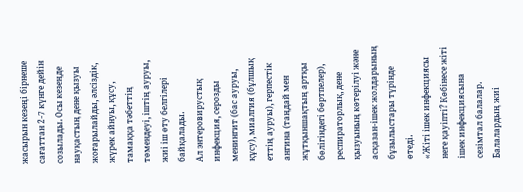жасырын кезеңі бірнеше сағаттан 2-7 күнге дейін созылады. Осы кезеңде науқастың дене қызуы жоғарылайды, әлсіздік, жүрек айнуы, құсу, тамаққа тәбеттің төмендеуі, іштің ауруы, жиі іш өту белгілері байқалады.
Ал энтеровирустық инфекция, серозды менингит (бас ауруы, құсу), миалгия (бұлшық еттің ауруы), герпестік ангина (таңдай мен жұтқыншақтың артқы бөлігіндегі бөртпелер), респираторлық, дене қызуының көтерілуі және асқазан-ішек жолдарының бұзылыстары түрінде өтеді.
«Жіті ішек инфекциясы неге қауіпті? Көбінесе жіті ішек инфекциясына сезімтал балалар. Балалардың жиі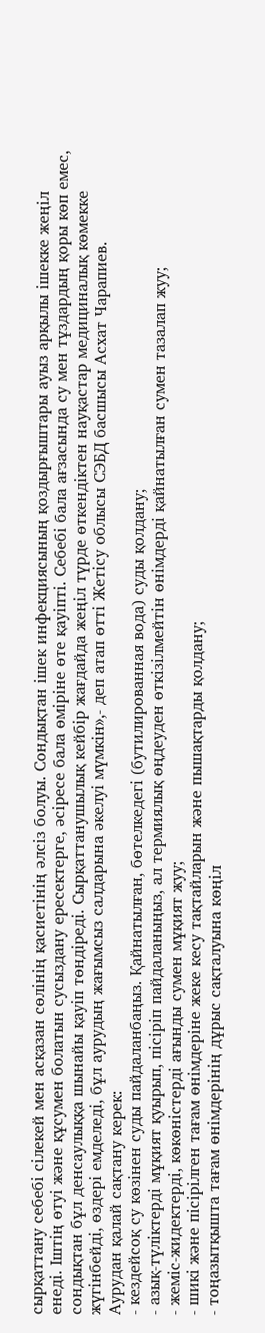сырқаттану себебі сілекей мен асқазан сөлінің қасиетінің әлсіз болуы. Сондықтан ішек инфекциясының қоздырғыштары ауыз арқылы ішекке жеңіл енеді. Іштің өтуі және құсумен болатын сусыздану ересектерге, әсіресе бала өміріне өте қауіпті. Себебі бала ағзасында су мен тұздардың қоры көп емес, сондықтан бұл денсаулыққа шынайы қауіп төндіреді. Сырқаттанушылық кейбір жағдайда жеңіл түрде өткендіктен науқастар медициналық көмекке жүгінбейді, өздері емделеді, бұл аурудың жағымсыз салдарына әкелуі мүмкін»,- деп атап өтті Жетісу облысы СЭБД басшысы Асхат Чарапиев.
Аурудан қалай сақтану керек:
- кездейсоқ су көзінен суды пайдаланбаңыз. Қайнатылған, бөтелкедегі (бутилированная вода) суды қолдану;
- азық-түліктерді мұқият қуырып, пісіріп пайдаланыңыз, ал термиялық өңдеуден өткізілмейтін өнімдерді қайнатылған сумен тазалап жуу;
- жеміс-жидектерді, көкөністерді ағынды сумен мұқият жуу;
- шикі және пісірілген тағам өнімдеріне жеке кесу тақтайларын және пышақтарды қолдану;
- тоңазытқышта тағам өнімдерінің дұрыс сақталуына көңіл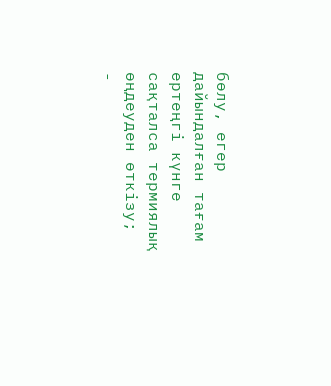бөлу, егер дайындалған тағам ертеңгі күнге сақталса термиялық өңдеуден өткізу;
-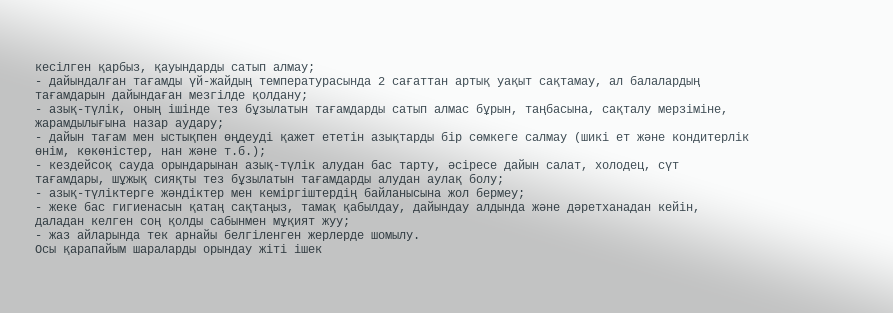кесілген қарбыз, қауындарды сатып алмау;
- дайындалған тағамды үй-жайдың температурасында 2 сағаттан артық уақыт сақтамау, ал балалардың тағамдарын дайындаған мезгілде қолдану;
- азық-түлік, оның ішінде тез бұзылатын тағамдарды сатып алмас бұрын, таңбасына, сақталу мерзіміне, жарамдылығына назар аудару;
- дайын тағам мен ыстықпен өңдеуді қажет ететін азықтарды бір сөмкеге салмау (шикі ет және кондитерлік өнім, көкөністер, нан және т.б.);
- кездейсоқ сауда орындарынан азық-түлік алудан бас тарту, әсіресе дайын салат, холодец, сүт тағамдары, шұжық сияқты тез бұзылатын тағамдарды алудан аулақ болу;
- азық-түліктерге жәндіктер мен кеміргіштердің байланысына жол бермеу;
- жеке бас гигиенасын қатаң сақтаңыз, тамақ қабылдау, дайындау алдында және дәретханадан кейін, даладан келген соң қолды сабынмен мұқият жуу;
- жаз айларында тек арнайы белгіленген жерлерде шомылу.
Осы қарапайым шараларды орындау жіті ішек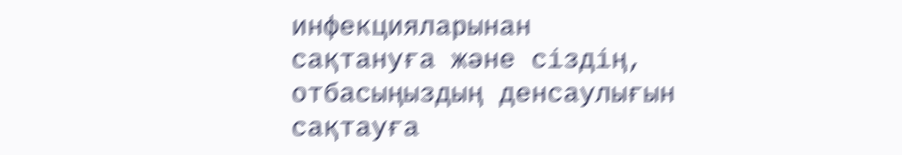инфекцияларынан сақтануға және сіздің, отбасыңыздың денсаулығын сақтауға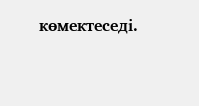көмектеседі.